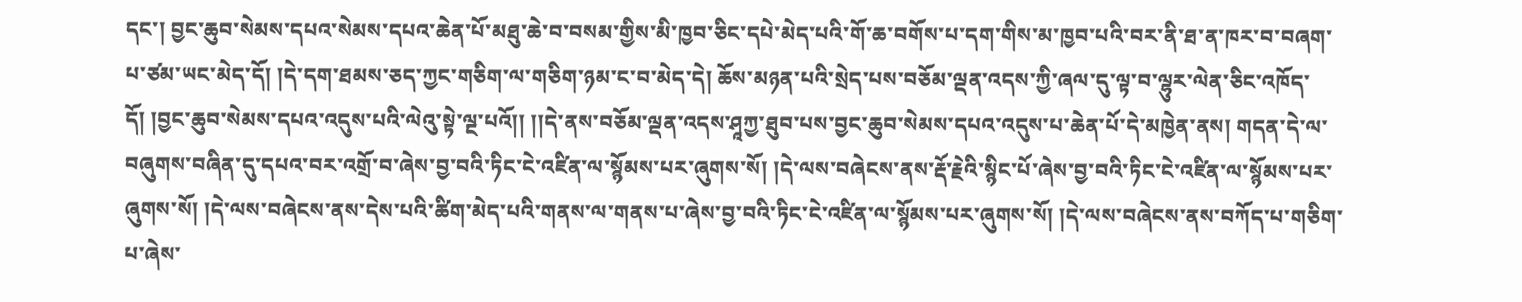དང་། བྱང་ཆུབ་སེམས་དཔའ་སེམས་དཔའ་ཆེན་པོ་མཐུ་ཆེ་བ་བསམ་གྱིས་མི་ཁྱབ་ཅིང་དཔེ་མེད་པའི་གོ་ཆ་བགོས་པ་དག་གིས་མ་ཁྱབ་པའི་བར་ནི་ཐ་ན་ཁར་བ་བཞག་པ་ཙམ་ཡང་མེད་དོ། །དེ་དག་ཐམས་ཅད་ཀྱང་གཅིག་ལ་གཅིག་ཉམ་ང་བ་མེད་དེ། ཆོས་མཉན་པའི་སྲེད་པས་བཅོམ་ལྡན་འདས་ཀྱི་ཞལ་དུ་ལྟ་བ་ལྷུར་ལེན་ཅིང་འཁོད་དོ། །བྱང་ཆུབ་སེམས་དཔའ་འདུས་པའི་ལེའུ་སྟེ་ལྔ་པའོ།། །།དེ་ནས་བཅོམ་ལྡན་འདས་ཤཱཀྱ་ཐུབ་པས་བྱང་ཆུབ་སེམས་དཔའ་འདུས་པ་ཆེན་པོ་དེ་མཁྱེན་ནས། གདན་དེ་ལ་བཞུགས་བཞིན་དུ་དཔའ་བར་འགྲོ་བ་ཞེས་བྱ་བའི་ཏིང་ངེ་འཛིན་ལ་སྙོམས་པར་ཞུགས་སོ། །དེ་ལས་བཞེངས་ནས་རྡོ་རྗེའི་སྙིང་པོ་ཞེས་བྱ་བའི་ཏིང་ངེ་འཛིན་ལ་སྙོམས་པར་ཞུགས་སོ། །དེ་ལས་བཞེངས་ནས་དེས་པའི་ཚིག་མེད་པའི་གནས་ལ་གནས་པ་ཞེས་བྱ་བའི་ཏིང་ངེ་འཛིན་ལ་སྙོམས་པར་ཞུགས་སོ། །དེ་ལས་བཞེངས་ནས་བཀོད་པ་གཅིག་པ་ཞེས་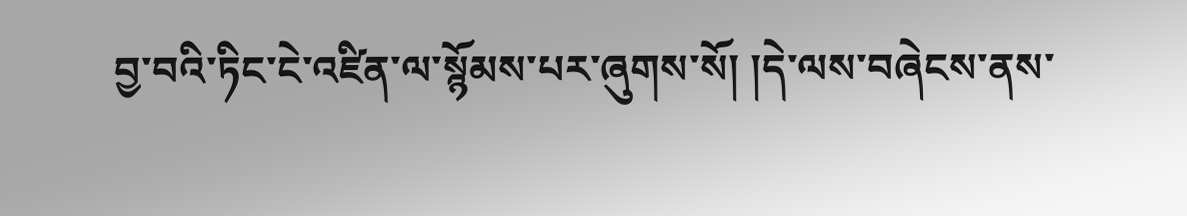བྱ་བའི་ཏིང་ངེ་འཛིན་ལ་སྙོམས་པར་ཞུགས་སོ། །དེ་ལས་བཞེངས་ནས་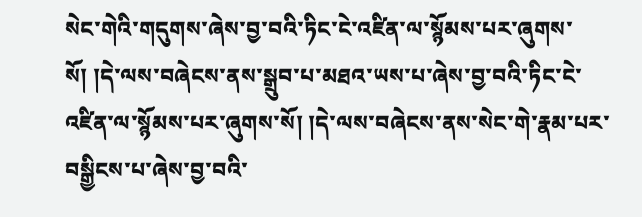སེང་གེའི་གདུགས་ཞེས་བྱ་བའི་ཏིང་ངེ་འཛིན་ལ་སྙོམས་པར་ཞུགས་སོ། །དེ་ལས་བཞེངས་ནས་སྒྲུབ་པ་མཐའ་ཡས་པ་ཞེས་བྱ་བའི་ཏིང་ངེ་འཛིན་ལ་སྙོམས་པར་ཞུགས་སོ། །དེ་ལས་བཞེངས་ནས་སེང་གེ་རྣམ་པར་བསྒྱིངས་པ་ཞེས་བྱ་བའི་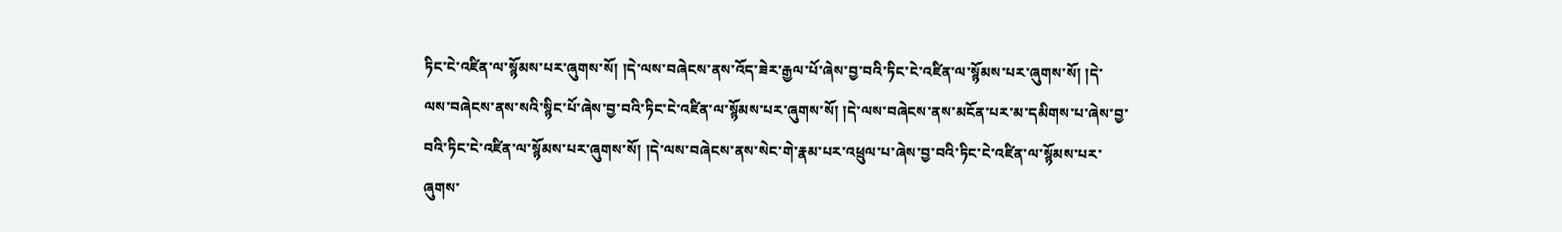ཏིང་ངེ་འཛིན་ལ་སྙོམས་པར་ཞུགས་སོ། །དེ་ལས་བཞེངས་ནས་འོད་ཟེར་རྒྱལ་པོ་ཞེས་བྱ་བའི་ཏིང་ངེ་འཛིན་ལ་སྙོམས་པར་ཞུགས་སོ། །དེ་ལས་བཞེངས་ནས་སའི་སྙིང་པོ་ཞེས་བྱ་བའི་ཏིང་ངེ་འཛིན་ལ་སྙོམས་པར་ཞུགས་སོ། །དེ་ལས་བཞེངས་ནས་མངོན་པར་མ་དམིགས་པ་ཞེས་བྱ་བའི་ཏིང་ངེ་འཛིན་ལ་སྙོམས་པར་ཞུགས་སོ། །དེ་ལས་བཞེངས་ནས་སེང་གེ་རྣམ་པར་འཕྲུལ་པ་ཞེས་བྱ་བའི་ཏིང་ངེ་འཛིན་ལ་སྙོམས་པར་ཞུགས་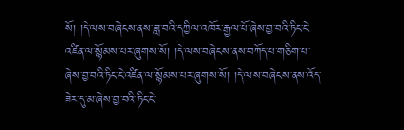སོ། །དེ་ལས་བཞེངས་ནས་ཟླ་བའི་དཀྱིལ་འཁོར་རྒྱལ་པོ་ཞེས་བྱ་བའི་ཏིང་ངེ་འཛིན་ལ་སྙོམས་པར་ཞུགས་སོ། །དེ་ལས་བཞེངས་ནས་བཀོད་པ་གཅིག་པ་ཞེས་བྱ་བའི་ཏིང་ངེ་འཛིན་ལ་སྙོམས་པར་ཞུགས་སོ། །དེ་ལས་བཞེངས་ནས་འོད་ཟེར་དུ་མ་ཞེས་བྱ་བའི་ཏིང་ངེ་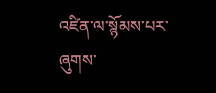འཛིན་ལ་སྙོམས་པར་ཞུགས་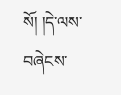སོ། །དེ་ལས་བཞེངས་